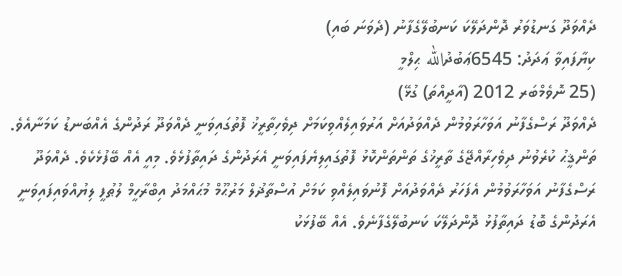ދެއްވަދޫ ގަނޑުވަރު ދޮންދަލޭކަ ކަނބުލޭގެފާނު (ދެވަނަ ބައި)
ކިޔާފައިވާ ޢަދަދު: 6545ޢަބުދުالله ޙިލްމީ
(25 ނޮވެމްބަރ 2012 (އާދީއްތަ) ގުޅޭ)
ދެއްވަދޫ ރަސްގެފާނު އަވަހާރަވުމުން ދެއްވަދުއަށް އަރުވައިލެއްވިކަމަށް ދިވެހިތާރީޚު ފޮތުގައިވަނީ ދެއްވަދޫ ރަދުންގެ އެއްބަނޑު ކަމަނާއެވެ.
ތަންޤީޙު ކުރެވުނު ދިވެހިރާއްޖޭގެ ތާރީޚުގެ ތަންތަންކޮޅު ފޮތުގައިލިޔެފައިވަނީ އެރަދުންގެ ދައިތާފުޅެވެ. މިއީ އެއް ބޭފުޅެކެވެ. ދެއްވަދޫ ރަސްގެފާނު އަވަހާރަވުމުން އެފަހަރު ދެއްވަދުއަށް ފޮނުވައިލެއްވި ކަމަށް އުސްތާޛުލް މަރުޙޫމް މުޙައްމަދު އިބްރާހީމް ލުޠުފީ ލިޔުއްވައިފައިވަނީ އެރަދުންގެ ބޮޑު ދައިތާފުޅު ދޮންދަލޭކަ ކަނބުލޭގެފާނެވެ. އެއް ބޭފުޅަކު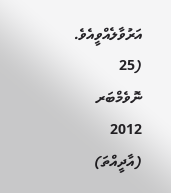އަރުވާލެއްވީއެވެ.
(25 ނޮވެމްބަރ 2012 (އާދީއްތަ)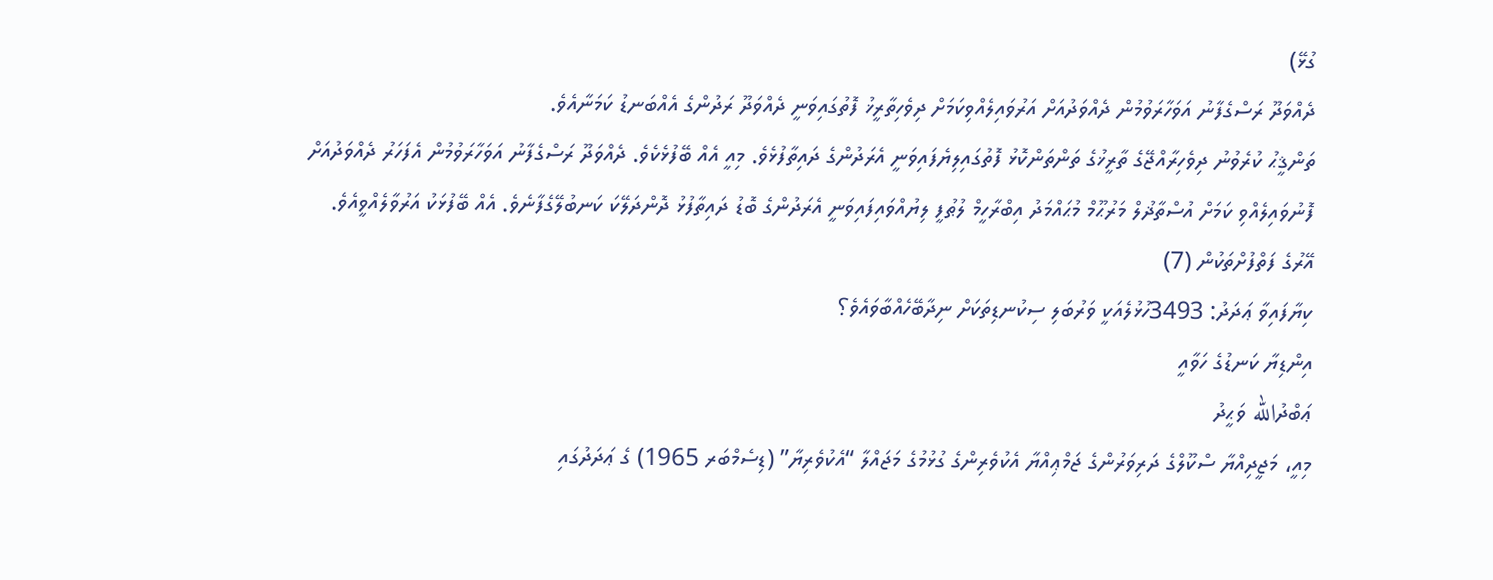ގުޅޭ)
ދެއްވަދޫ ރަސްގެފާނު އަވަހާރަވުމުން ދެއްވަދުއަށް އަރުވައިލެއްވިކަމަށް ދިވެހިތާރީޚު ފޮތުގައިވަނީ ދެއްވަދޫ ރަދުންގެ އެއްބަނޑު ކަމަނާއެވެ.
ތަންޤީޙު ކުރެވުނު ދިވެހިރާއްޖޭގެ ތާރީޚުގެ ތަންތަންކޮޅު ފޮތުގައިލިޔެފައިވަނީ އެރަދުންގެ ދައިތާފުޅެވެ. މިއީ އެއް ބޭފުޅެކެވެ. ދެއްވަދޫ ރަސްގެފާނު އަވަހާރަވުމުން އެފަހަރު ދެއްވަދުއަށް ފޮނުވައިލެއްވި ކަމަށް އުސްތާޛުލް މަރުޙޫމް މުޙައްމަދު އިބްރާހީމް ލުޠުފީ ލިޔުއްވައިފައިވަނީ އެރަދުންގެ ބޮޑު ދައިތާފުޅު ދޮންދަލޭކަ ކަނބުލޭގެފާނެވެ. އެއް ބޭފުޅަކު އަރުވާލެއްވީއެވެ.
އޭރުގެ ފަތްފުށްތަކުން (7)
ކިޔާފައިވާ ޢަދަދު: 3493ހުޅުލެއަކީ ވަރުބަލި ސިކުނޑިތަކަށް ނިދާބޭހެއްބާވައެވެ؟
އިންޑިޔާ ކަނޑުގެ ހަވާއީ
ޢަބްދުالله ވަޙީދު
މިއީ، މަޖީދިއްޔާ ސްކޫލްގެ ދަރިވަރުންގެ ޖަމްޢިއްޔާ އެކުވެރިންގެ ގުޅުމުގެ މަޖައްލާ “އެކުވެރިޔާ” (ޑިސެމްބަރ 1965) ގެ ޢަދަދުގައި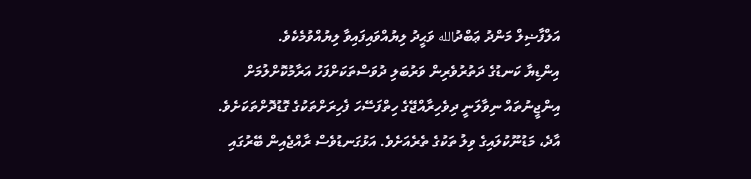އަލްފާޟިލް މަންދު ޢަބްދުالله ވަޙީދު ލިޔުއްވައިފައިވާ ލިޔުއްވުމެކެވެ.
އިންޑިޔާ ކަނޑުގެ ދަތުރުވެރިން ވަރުބަލި ދުވަސްތަކަށްފަހު އަރާމުކޮށްލުމަށް އިންޖީނުތައް ނިވާލަނީ ދިވެހިރާއްޖޭގެ ހިތްފަސޭހަ ފެހިރަށްތަކުގެ ގޮޑުދޮށްތަކަށެވެ. އާދެ، މަޑުނޫކުލައިގެ ވިލު ތަކުގެ ތެރެއަށެވެ. އަޅުގަނޑުވެސް ރާއްޖެއިން ބޭރުގައި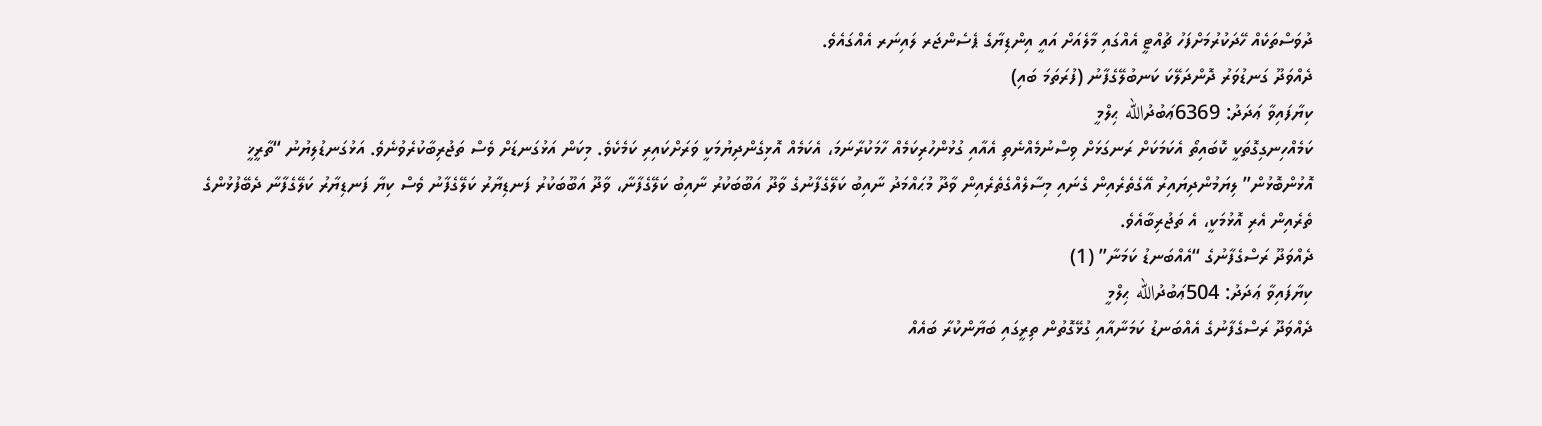ދުވަސްތަކެއް ހޭދަކުރުމަށްފަހު ޗުއްޓީ އެއްގައި މާލެއަށް އައީ އިންޑިޔާގެ ޕެސެންޖަރ ލައިނަރ އެއްގައެވެ.
ދެއްވަދޫ ގަނޑުވަރު ދޮންދަލޭކަ ކަނބުލޭގެފާނު (ފުރަތަމަ ބައި)
ކިޔާފައިވާ ޢަދަދު: 6369ޢަބުދުالله ޙިލްމީ
ކަމެއްހިނގިގޮތަކީ ކޮބައިތޯ އެކަމަކަށް ރަނގަޅަށް ވިސްނުމެއްނެތި އެއާއި ގުޅުންހުރިކަމެއް ހާމަކުރާނަމަ، އެކަމެއް އޮޅިގެންދިޔުމަކީ ވަރަށްކައިރި ކަމެކެވެ. މިކަން އަޅުގަނޑަށް ވެސް ތަޖުރިބާކުރެވުނެވެ. އަޅުގަނޑުލިޔުނު “ތާރީޚީ އޮޅުންބޮޅުން” ލިޔަމުންދިޔައިރު އޭގެތެރެއިން ގެނައި މިސާލެއްގެތެރެއިން ވާދޫ މުޙައްމަދު ނާއިބު ކަލޭގެފާނުގެ ވާދޫ އަބޫބަކުރު ނާއިބު ކަލޭގެފާނާ، ވާދޫ އަބޫބަކުރު ފަނޑިޔާރު ކަލޭގެފާނު ވެސް ކިޔާ ފަނޑިޔާރު ކަލޭގެފާނާ ދެބޭފުޅުންގެ ތެރެއިން އެރި އޮޅުމަކީ، އެ ތަޖުރިބާއެވެ.
ދެއްވަދޫ ރަސްގެފާނުގެ “އެއްބަނޑު ކަމަނާ” (1)
ކިޔާފައިވާ ޢަދަދު: 504ޢަބުދުالله ޙިލްމީ
ދެއްވަދޫ ރަސްގެފާނުގެ އެއްބަނޑު ކަމަނާއާއި ގުޅޭގޮތުން ތިރީގައި ބަޔާންކުރާ ބައެއް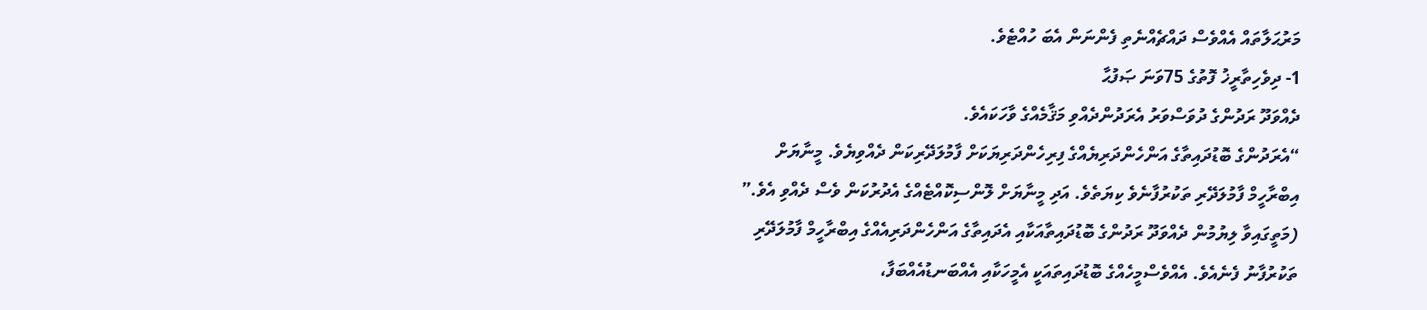މަރުޙަލާތައް އެއްވެސް ދައްޗެއްނެތި ފެންނަން އެބަ ހުއްޓެވެ.
1- ދިވެހިތާރީޚު ފޮތުގެ 75ވަނަ ޞަފުޙާ
ދެއްވަދޫ ރަދުންގެ ދުވަސްވަރު އެރަދުންދެއްވި މަޤާމެއްގެ ވާހަކައެވެ.
“އެރަދުންގެ ބޮޑުދައިތާގެ އަންހެންދަރިޔެއްގެ ފިރިހެންދަރިޔަކަށް ފާމުލަދޭރިކަން ދެއްވިޔެވެ. މީނާޔަށް އިބްރާހީމް ފާމުލަދޭރި ތަކުރުފާނެވެ ކިޔަތެވެ. އަދި މީނާޔަށް ލޮންސިކޮއްޓެއްގެ އެދުރުކަން ވެސް ދެއްވި އެވެ.”
(މަތީގައިވާ ލިޔުމުން ދެއްވަދޫ ރަދުންގެ ބޮޑުދައިތާއަކާއި އެދައިތާގެ އަންހެންދަރިއެއްގެ އިބްރާހީމް ފާމުލަދޭރި ތަކުރުފާނު ފެނެއެވެ. އެއްވެސްމީހެއްގެ ބޮޑުދައިތައަކީ އެމީހަކާއި އެއްބަނޑުއެއްބަފާ،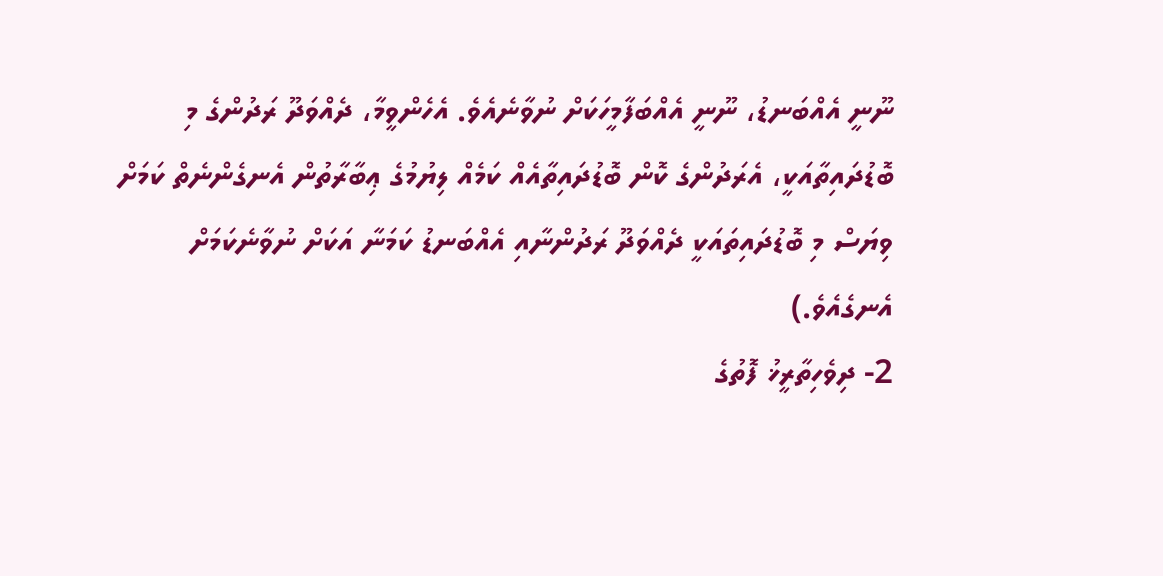ނޫނީ އެއްބަނޑު، ނޫނީ އެއްބަފާމީހަކަށް ނުވާނެއެވެ. އެހެންވީމާ، ދެއްވަދޫ ރަދުންގެ މި ބޮޑުދައިތާއަކީ، އެރަދުންގެ ކޮން ބޮޑުދައިތާއެއް ކަމެއް ލިޔުމުގެ ޢިބާރާތުން އެނގެންނެތް ކަމަށް ވިޔަސް މި ބޮޑުދައިތައަކީ ދެއްވަދޫ ރަދުންނާއި އެއްބަނޑު ކަމަނާ އަކަށް ނުވާނެކަމަށް އެނގެއެވެ.)
2- ދިވެހިތާރީޚު ފޮތުގެ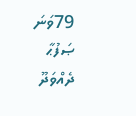79ވަނަ ޞަފުޙާ
ދެއްވަދޫ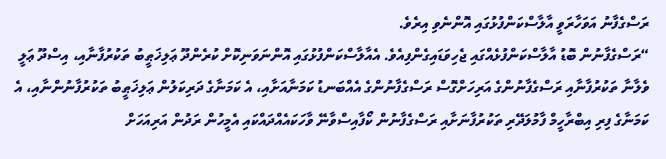ރަސްގެފާނު އަވަހާރަވީ އާލާސްކަންފުޅުގައި އޮންނެވި އިރެވެ.
“ރަސްގެފާނުން ބޮޑު އާލާސްކަންފުޅެއްގައި ޖެހިވަޑައިގެންފިއެވެ. އެއާލާސްކަންފުޅުގައި އޮންނަވަނިކޮށް ކުރެންދޫ ޢަލިޚަޠީބު ތަކުރުފާނާއި، އިސްދޫ ޢަލީ ވެލާނާ ތަކުރުފާނާއި ރަސްގެފާނުންގެ އަރިހަށްގޮސް ރަސްގެފާނުންގެ އެއްބަނޑު ކަމަނާއަށާއި، އެ ކަމަނާގެ ދަރިކަލުން ޢަލިޚަޠީބު ތަކުރުފާނުންނާއި، އެ ކަމަނާގެ ފިރި އިބްރާހީމް ފާމުލަދޭރި ތަކުރުފާނަށާއި ރަސްގެފާނުން ކޯފާއިސްވާނޭ ވާހަކައެއްދައްކައި އެމީހުން ރަދުން އަރިއަހަށް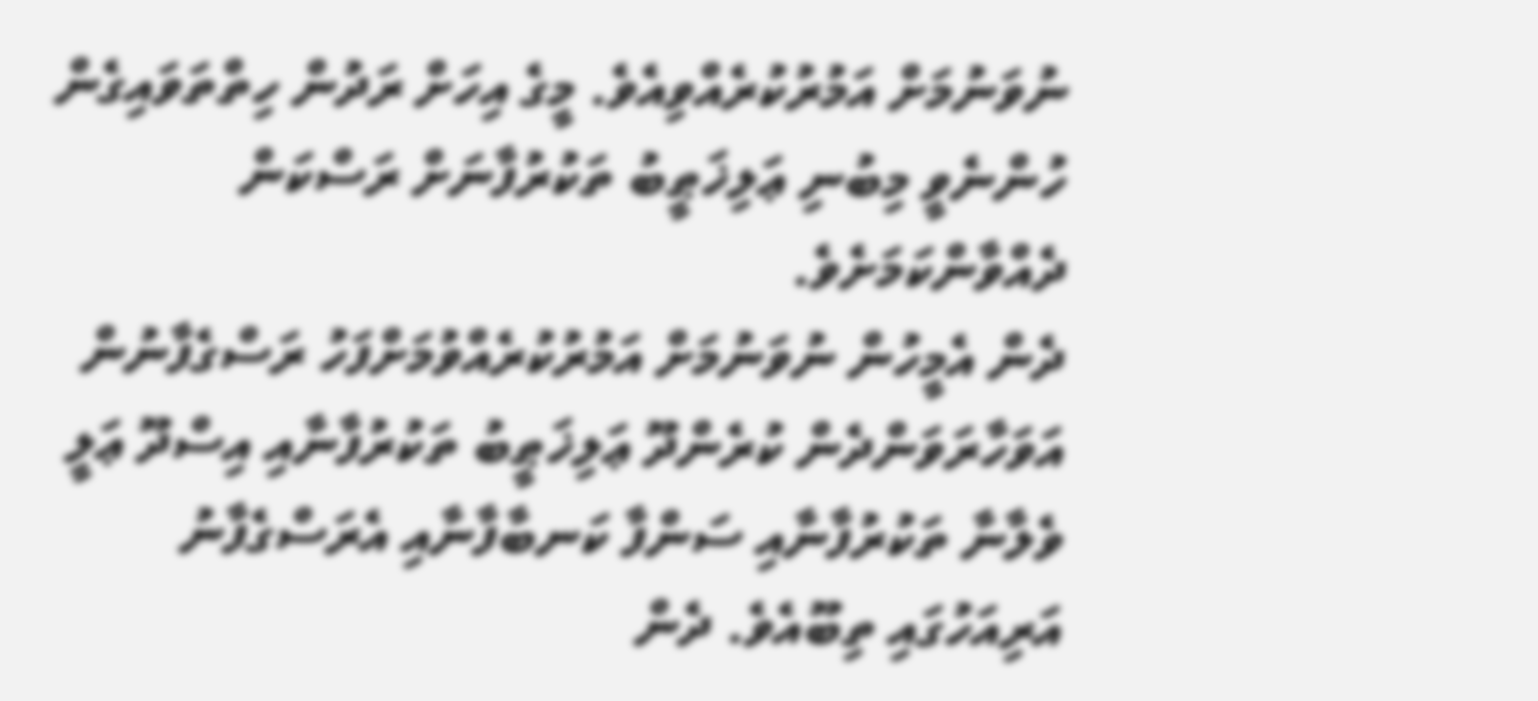ނުވަނުމަށް އަމުރުކުރެއްވިއެވެ. މީގެ އިހަށް ރަދުން ހިތްތަވައިގެން ހުންނެވީ މިބުނި ޢަލިޚަޠީބު ތަކުރުފާނަށް ރަސްކަން ދެއްވާންކަމަށެވެ.
ދެން އެމީހުން ނުވަނުމަށް އަމުރުކުރެއްވުމަށްފަހު ރަސްގެފާނުން އަވަހާރަވަންދެން ކުރެންދޫ ޢަލިޚަޠީބު ތަކުރުފާނާއި އިސްދޫ ޢަލީ ވެލާނާ ތަކުރުފާނާއި ސަންފާ ކަނބާފާނާއި އެރަސްގެފާނު އަރިއަހުގައި ތިބޫއެވެ. ދެން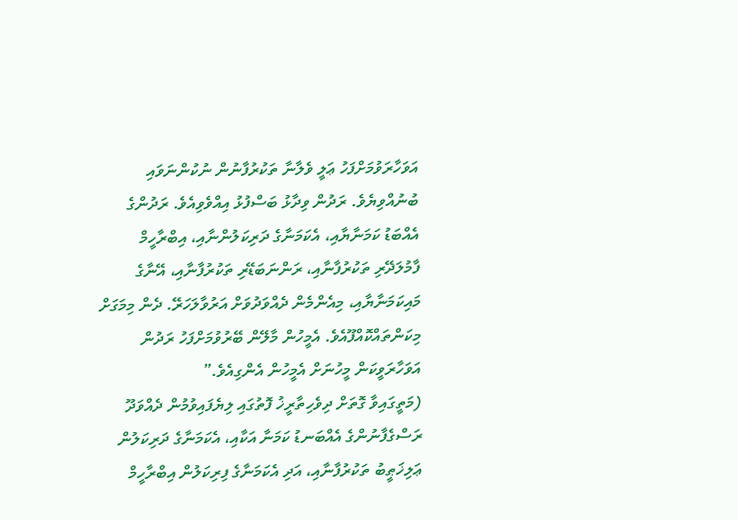އަވަހާރަވުމަށްފަހު ޢަލީ ވެލާނާ ތަކުރުފާނުން ނުކުންނަވައި ބުނުއްވިޔެވެ. ރަދުން ވިދާޅު ބަސްފުޅު އިއްވެވިއެވެ. ރަދުންގެ އެއްބަޑު ކަމަނާޔާއި، އެކަމަނާގެ ދަރިކަލުންނާއި، އިބްރާހީމް ފާމުލަދޭރި ތަކުރުފާނާއި، ރަންނަބަޑޭރި ތަކުރުފާނާއި، އޭނާގެ މައިކަމަނާޔާއި، މިއެންމެން ދެއްވަދުވަށް އަރުވާލަހަރޭ. ދެން މިމަގަށް މިކަންތައްކޮއްފޫއެވެ. އެމީހުން މާލޭން ބޭރުވުމަށްފަހު ރަދުން އަވަހާރަވީކަން މީހުނަށް އެމީހުން އެންގިއެވެ.”
(މަތީގައިވާ ގޮތަށް ދިވެހިތާރީޚު ފޮތުގައި ލިޔެފައިވުމުން ދެއްވަދޫ ރަސްގެފާނުންގެ އެއްބަނޑު ކަމަނާ އަކާއި، އެކަމަނާގެ ދަރިކަލުން ޢަލިޚަޠީބު ތަކުރުފާނާއި، އަދި އެކަމަނާގެ ފިރިކަލުން އިބްރާހީމް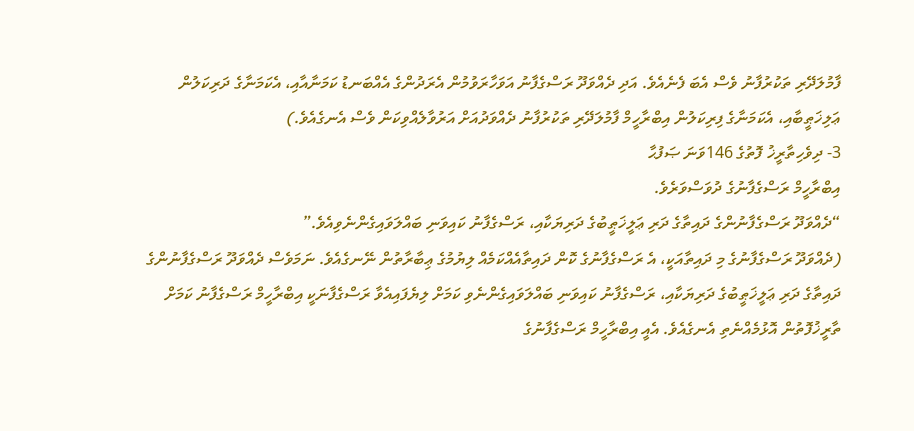ފާމުލަދޭރި ތަކުރުފާނު ވެސް އެބަ ފެނެއެވެ. އަދި ދެއްވަދޫ ރަސްގެފާނު އަވަހާރަވުމުން އެރަދުންގެ އެއްބަނޑު ކަމަނާއާއި، އެކަމަނާގެ ދަރިކަލުން ޢަލިޚަޠީބާއި، އެކަމަނާގެ ފިރިކަލުން އިބްރާހީމް ފާމުލަދޭރި ތަކުރުފާނު ދެއްވަދުއަށް އަރުވާލެއްވިކަން ވެސް އެނގެއެވެ.)
3- ދިވެހިތާރީޚު ފޮތުގެ 146ވަނަ ޞަފުޙާ
އިބްރާހީމް ރަސްގެފާނުގެ ދުވަސްވަރެވެ.
“ދެއްވަދޫ ރަސްގެފާނުންގެ ދައިތާގެ ދަރި ޢަލީޚަޠީބުގެ ދަރިޔަކާއި، ރަސްގެފާނު ކައިވަނި ބައްލަވައިގެންނެވިއެވެ.”
(ދެއްވަދޫ ރަސްގެފާނުގެ މި ދައިތާއަކީ، އެ ރަސްގެފާނުގެ ކޮން ދައިތާއެއްކަމެއް ލިޔުމުގެ ޢިބާރާތުން ނޭނގެއެވެ. ނަމަވެސް ދެއްވަދޫ ރަސްގެފާނުންގެ ދައިތާގެ ދަރި ޢަލީޚަޠީބުގެ ދަރިޔަކާއި، ރަސްގެފާނު ކައިވަނި ބައްލަވައިގެންނެވި ކަމަށް ލިޔެފައިއެވާ ރަސްގެފާނަކީ އިބްރާހީމް ރަސްގެފާނު ކަމަށް ތާރީޚުފޮތުން އޮޅުމެއްނެތި އެނގެއެވެ. އެއީ އިބްރާހީމް ރަސްގެފާނުގެ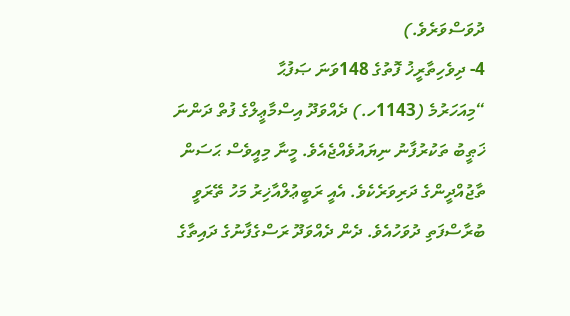ދުވަސްވަރެވެ.)
4- ދިވެހިތާރީޚު ފޮތުގެ 148ވަނަ ޞަފުޙާ
“މިއަހަރުމެ (1143ހ.) ދެއްވަދޫ އިސްމާޢީލްގެ ފުތް ދަންނަ ޚަޠީބު ތަކުރުފާނު ނިޔައުވެއްޖެއެވެ. މީނާ މިއީވެސް ޙަސަން ތާޖުއްދީންގެ ދަރިވަރެކެވެ. އެއީ ރަބީޢުލްއާޚިރު މަހު ތޭރަވީ ބުރާސްފަތި ދުވަހުއެވެ. ދެން ދެއްވަދޫ ރަސްގެފާނުގެ ދައިތާގެ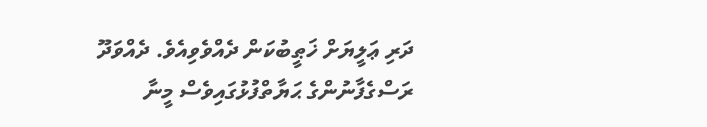ދަރި ޢަލީޔަށް ޚަޠީބުކަން ދެއްވެވިއެވެ. ދެއްވަދޫ ރަސްގެފާނުންގެ ޙަޔާތްފުޅުގައިވެސް މީނާ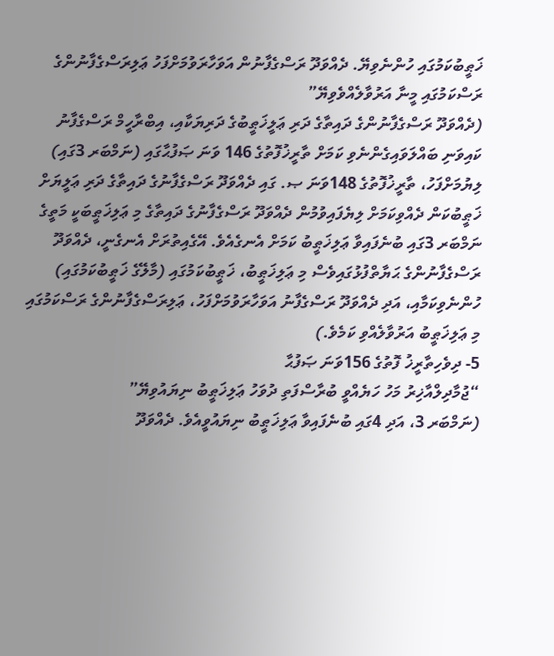ޚަޠީބުކަމުގައި ހުންނެވިޔޭ. ދެއްވަދޫ ރަސްގެފާނުން އަވަހާރަވުމަށްފަހު ޢަލިރަސްގެފާނުންގެ ރަސްކަމުގައި މީނާ އަރުވާލެއްވެވިޔޭ”
(ދެއްވަދޫ ރަސްގެފާނުންގެ ދައިތާގެ ދަރި ޢަލީޚަޠީބުގެ ދަރިޔަކާއި، އިބްރާހީމް ރަސްގެފާނު ކައިވަނި ބައްލަވައިގެންނެވި ކަމަށް ތާރީޚުފޮތުގެ 146 ވަނަ ޞަފުޙާގައި (ނަމްބަރ 3ގައި) ލިޔުމަށްފަހު، ތާރީޚުފޮތުގެ 148ވަނަ ޞ. ގައި ދެއްވަދޫ ރަސްގެފާނުގެ ދައިތާގެ ދަރި ޢަލީޔަށް ޚަޠީބުކަން ދެއްވިކަމަށް ލިޔެފައިވުމުން ދެއްވަދޫ ރަސްގެފާނުގެ ދައިތާގެ މި ޢަލިޚަޠީބަކީ މަތީގެ ނަމްބަރ 3ގައި ބުނެފައިވާ ޢަލިޚަޠީބު ކަމަށް އެނގެއެވެ. އޭގެއިތުރަށް އެނގެނީ، ދެއްވަދޫ ރަސްގެފާނުންގެ ޙަޔާތްފުޅުގައިވެސް މި ޢަލިޚަޠީބު، ޚަޠީބުކަމުގައި (މާލޭގެ ޚަޠީބުކަމުގައި) ހުންނެވިކަމާއި، އަދި ދެއްވަދޫ ރަސްގެފާނު އަވަހާރަވުމަށްފަހު، ޢަލިރަސްގެފާނުންގެ ރަސްކަމުގައި މި ޢަލިޚަޠީބު އަރުވާލެއްވި ކަމެވެ.)
5- ދިވެހިތާރީޚު ފޮތުގެ 156ވަނަ ޞަފުޙާ
“ޖުމާދިލްއާޚިރު މަހު ހަޔެއްވީ ބުރާސްފަތި ދުވަހު ޢަލިޚަޠީބު ނިޔައުވިޔޭ”
(ނަމްބަރ 3، އަދި 4ގައި ބުނެފައިވާ ޢަލިޚަޠީބު ނިޔައުވީއެވެ. ދެއްވަދޫ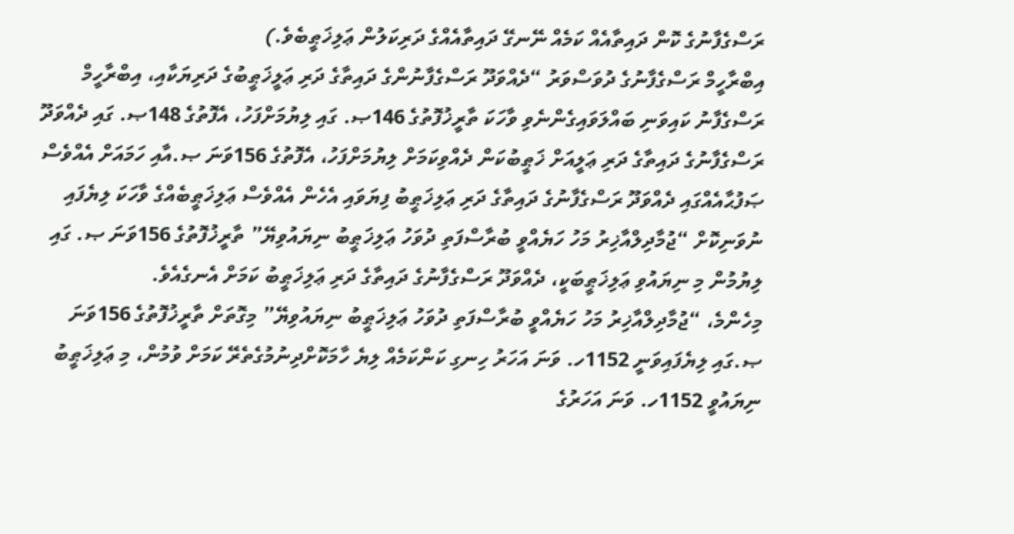ރަސްގެފާނުގެ ކޮން ދައިތާއެއް ކަމެއް ނޭނގޭ ދައިތާއެއްގެ ދަރިކަލުން ޢަލިޚަޠީބެވެ.)
އިބްރާހީމް ރަސްގެފާނުގެ ދުވަސްވަރު “ދެއްވަދޫ ރަސްގެފާނުންގެ ދައިތާގެ ދަރި ޢަލީޚަޠީބުގެ ދަރިޔަކާއި، އިބްރާހީމް ރަސްގެފާނު ކައިވަނި ބައްލަވައިގެންނެވި ވާހަކަ ތާރީޚުފޮތުގެ 146ޞ. ގައި ލިޔުމަށްފަހު، އެފޮތުގެ 148ޞ. ގައި ދެއްވަދޫ ރަސްގެފާނުގެ ދައިތާގެ ދަރި ޢަލީއަށް ޚަޠީބުކަން ދެއްވިކަމަށް ލިޔުމަށްފަހު، އެފޮތުގެ 156ވަނަ ޞ.އާއި ހަމައަށް އެއްވެސް ޞަފުޙާއެއްގައި ދެއްވަދޫ ރަސްގެފާނުގެ ދައިތާގެ ދަރި ޢަލިޚަޠީބު ފިޔަވައި އެހެން އެއްވެސް ޢަލިޚަޠީބެއްގެ ވާހަކަ ލިޔެފައި ނުވަނިކޮށް “ޖުމާދިލްއާޚިރު މަހު ހަޔެއްވީ ބުރާސްފަތި ދުވަހު ޢަލިޚަޠީބު ނިޔައުވިޔޭ” ތާރީޚުފޮތުގެ 156ވަނަ ޞ. ގައި ލިޔުމުން މި ނިޔައުވި ޢަލިޚަޠީބަކީ، ދެއްވަދޫ ރަސްގެފާނުގެ ދައިތާގެ ދަރި ޢަލިޚަޠީބު ކަމަށް އެނގެއެވެ.
މިހެންމެ، “ޖުމާދިލްއާޚިރު މަހު ހަޔެއްވީ ބުރާސްފަތި ދުވަހު ޢަލިޚަޠީބު ނިޔައުވިޔޭ” މިގޮތަށް ތާރީޚުފޮތުގެ 156ވަނަ ޞ.ގައި ލިޔެފައިވަނީ 1152ހ. ވަނަ އަހަރު ހިނގި ކަންކަމެއް ލިޔެ ހާމަކޮށްދިނުމުގެތެރޭ ކަމަށް ވުމުން، މި ޢަލިޚަޠީބު ނިޔައުވީ 1152ހ. ވަނަ އަހަރުގެ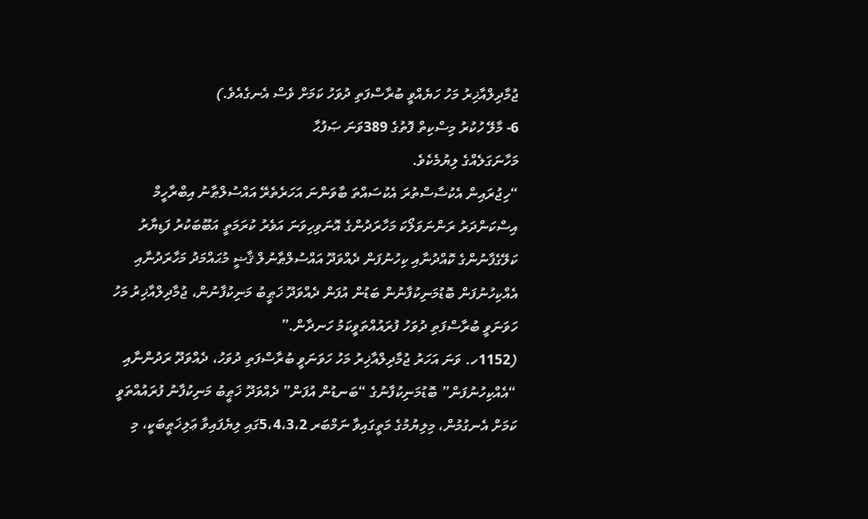ޖުމާދިލްއާޚިރު މަހު ހަޔެއްވީ ބުރާސްފަތި ދުވަހު ކަމަށް ވެސް އެނގެއެވެ.)
6- މާލޭ ހުކުރު މިސްކިތް ފޮތުގެ 389ވަނަ ޞަފުޙާ
މަހާނަގަލެއްގެ ލިޔުމެކެވެ.
“ހިޖުރައިން އެކުސާސްތުރަ އެކުސައްތަ ބާވަންނަ އަހަރެތެރޭ އައްސުލްޠާނު އިބްރާހީމް އިސްކަންދަރު ރަންނަވަލޯކަ މަހާރަދުންގެ އޮނަވިހިވަނަ އަވެރު ކުރަމަތީ އަބޫބަކުރު ފަޑިޔާރު ކަލޭގެފާނުންގެ ކޮއްދުނާއި ކިހުނުފަން ދެއްވަދޫ އައްސުލްޠާނުލް ޤާޟީ މުޙައްމަދު މަހާރަދުނާއި އެއްކިހުނުފަން ބޮޑުމަނިކުފާނުން ބަޑުން އުފަން ދެއްވަދޫ ޚަޠީބު މަނިކުފާނުން، ޖުމާދިލްއާޚިރު މަހު ހަވަނަވީ ބުރާސްފަތި ދުވަހު ފުރައުއްތަވީކަމު ހަނދާން.”
(1152ހ. ވަނަ އަހަރު ޖުމާދިލްއާޚިރު މަހު ހަވަނަވީ ބުރާސްފަތި ދުވަހު، ދެއްވަދޫ ރަދުންނާއި “އެއްކިހުނުފަން” ބޮޑުމަނިކުފާނުގެ “ބަނޑުން އުފަން” ދެއްވަދޫ ޚަޠީބު މަނިކުފާނު ފުރައުއްތަވީ ކަމަށް އެނގުމުން، މިލިޔުމުގެ މަތީގައިވާ ނަމްބަރ 5،4،3،2ގައި ލިޔެފައިވާ ޢަލިޚަޠީބަކީ، މި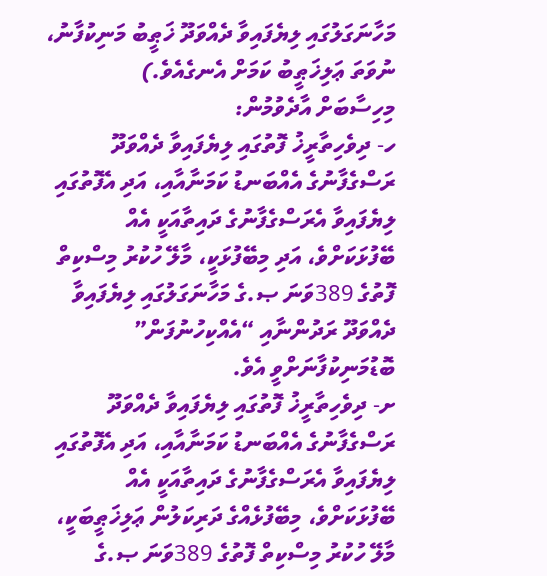މަހާނަގަލުގައި ލިޔެފައިވާ ދެއްވަދޫ ޚަޠީބު މަނިކުފާނު، ނުވަތަ ޢަލިޚަޠީބު ކަމަށް އެނގެއެވެ.)
މިހިސާބަށް އާދެވުމުން:
ހ- ދިވެހިތާރީޚު ފޮތުގައި ލިޔެފައިވާ ދެއްވަދޫ ރަސްގެފާނުގެ އެއްބަނޑު ކަމަނާއާއި، އަދި އެފޮތުގައި ލިޔެފައިވާ އެރަސްގެފާނުގެ ދައިތާއަކީ އެއް ބޭފުޅަކަށްވެ، އަދި މިބޭފުޅަކީ، މާލޭ ހުކުރު މިސްކިތް ފޮތުގެ 389ވަނަ ޞ.ގެ މަހާނަގަލުގައި ލިޔެފައިވާ ދެއްވަދޫ ރަދުންނާއި “އެއްކިހުނުފަން” ބޮޑުމަނިކުފާނަށްވީ އެވެ.
ށ- ދިވެހިތާރީޚު ފޮތުގައި ލިޔެފައިވާ ދެއްވަދޫ ރަސްގެފާނުގެ އެއްބަނޑު ކަމަނާއާއި، އަދި އެފޮތުގައި ލިޔެފައިވާ އެރަސްގެފާނުގެ ދައިތާއަކީ އެއް ބޭފުޅަކަށްވެ، މިބޭފުޅެއްގެ ދަރިކަލުން ޢަލިޚަޠީބަކީ، މާލޭ ހުކުރު މިސްކިތް ފޮތުގެ 389ވަނަ ޞ.ގެ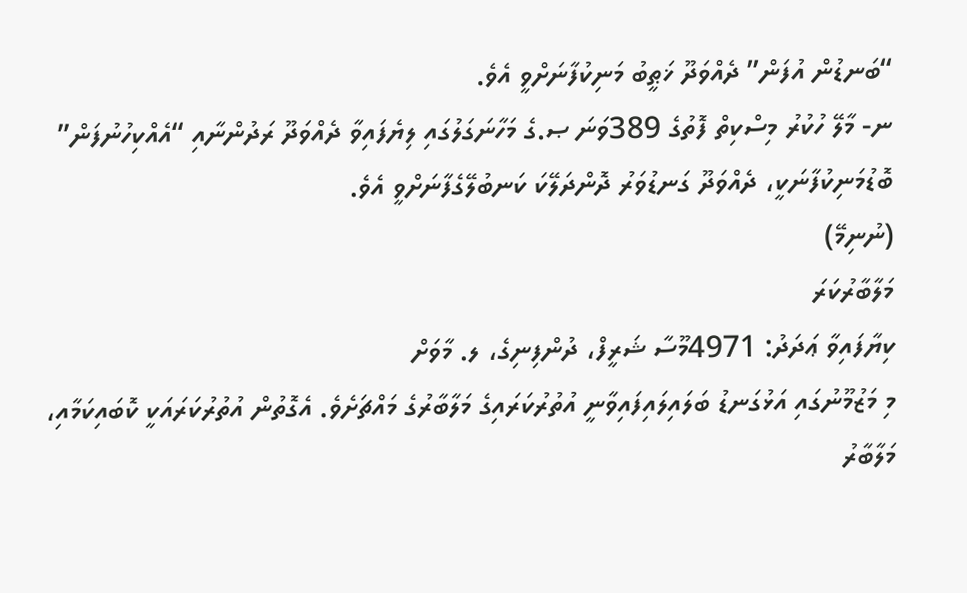“ބަނޑުން އުފަން” ދެއްވަދޫ ޚަޠީބު މަނިކުފާނަށްވީ އެވެ.
ނ- މާލޭ ހުކުރު މިސްކިތް ފޮތުގެ 389ވަނަ ޞ.ގެ މަހާނަގަލުގައި ލިޔެފައިވާ ދެއްވަދޫ ރަދުންނާއި “އެއްކިހުނުފަން” ބޮޑުމަނިކުފާނަކީ، ދެއްވަދޫ ގަނޑުވަރު ދޮންދަލޭކަ ކަނބުލޭގެފާނަށްވީ އެވެ.
(ނުނިމޭ)
މަލާބާރުކަރަ
ކިޔާފައިވާ ޢަދަދު: 4971މޫސާ ޝަރީފް، ދުންފިނިގެ، ލ. މާވަށް
މި މަޒުމޫނުގައި އަޅުގަނޑު ބަލައިލައިފައިވާނީ އުތުރުކަރައިގެ މަލާބާރުގެ މައްޗަށެވެ. އެގޮތުން އުތުރުކަރައަކީ ކޮބައިކަމާއި، މަލާބާރު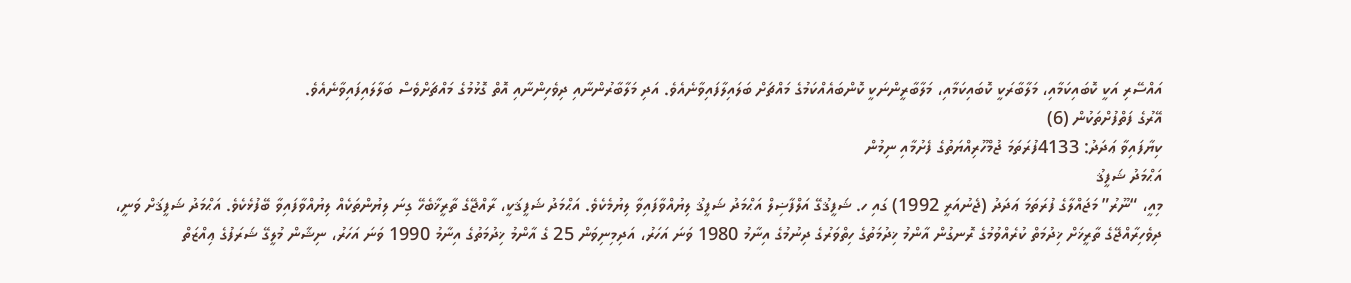އައްސޭރި އަކީ ކޮބައިކަމާއި، މަލާބާރަކީ ކޮބައިކަމާއި، މަލާބާރީންނަކީ ކޮންބައެއްކަމުގެ މައްޗަށް ބަލައިލާފައިވާނެއެވެ. އަދި މަލާބާރުންނާއި ދިވެހިންނާއި އޮތް ގޮޅުމުގެ މައްޗަށްވެސް ބަލާލައިފައިވާނެއެވެ.
އޭރުގެ ފަތްފުށްތަކުން (6)
ކިޔާފައިވާ ޢަދަދު: 4133ފުރަތަމަ ޖުމްހޫރިއްޔަތުގެ ފެށުމާއި ނިމުން
އަޙްމަދު ޝަފީޤު
މިއީ، “ނޫރު” މަޖައްލާގެ ފުރަތަމަ ޢަދަދު (ޖެނުއަރީ 1992) ގައި ހ. ޝަފީޤުގޭ އަލްފާޟިލް އަޙްމަދު ޝަފީޤު ލިޔުއްވާފައިވާ ލިޔުމެކެވެ. އަޙްމަދު ޝަފީޤަކީ، ރާއްޖޭގެ ތާރީޚާބެހޭ ގިނަ ލިޔުންތަކެއް ލިޔުއްވާފައިވާ ބޭފުޅެކެވެ. އަޙްމަދު ޝަފީޤަށް ވަނީ، ދިވެހިރާއްޖޭގެ ތާރީޚަށް ޚިދުމަތް ކުރެއްވުމުގެ ރޮނގުން އާންމު ޚިދުމަތުގެ ހިތްވަރުގެ ދިނުމުގެ އިނާމު 1980 ވަނަ އަހަރު، އަދިމިނިވަން 25 ގެ އާންމު ޚިދުމަތުގެ އިނާމު 1990 ވަނަ އަހަރު، ނިޝާން މުލީގޭ ޝަރަފުގެ ޢިއްޒަތް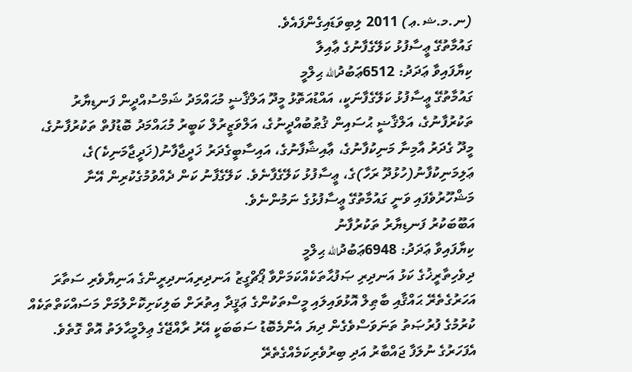(ނ.މ.ޝ.ޢ) 2011 ލިބިވަޑައިގެންފައެވެ.
ގައުމާތުގޭ ޢީސާފުޅު ކަލޭގެފާނުގެ ޢާއިލާ
ކިޔާފައިވާ ޢަދަދު: 6512ޢަބުދުالله ޙިލްމީ
ގައުމާތުގޭ ޢީސާފުޅު ކަލޭގެފާނަކީ، އައްޑުއަތޮޅު މީދޫ އަލްޤާޟީ މުޙައްމަދު ޝަމްސުއްދީން ފަނޑިޔާރު ތަކުރުފާނުގެ، އަލްޤާޟީ ޙުސައިން ޤުޠުބުއްދީނުގެ، އަލްވަޒީރުލް ކަބީރު މުޙައްމަދު ބޮޑުފުތް ތަކުރުފާނުގެ، މީދޫ ގެދަރު އާމިނާ މަނިކުފާނުގެ، ޢާއިޝާފާނުގެ، އައިސާބީގެދަރު ޚަދީޖާފާނު(ޚަދީޖާމަނިކެ)ގެ، ޢަލިމަނިކުފާނު(ހުޅުދޫ ރަހާ)ގެ، ޢީސާފުޅު ކަލޭގެފާނެވެ. ކަލޭގެފާނު ކަން ދެއްވުމުގެކުރިން އޭނާ މަޝްހޫރުވެފައި ވަނީ ގައުމާތުގޭ ޢީސާފުޅުގެ ނަމުންނެވެ.
އަބޫބަކުރު ފަނޑިޔާރު ތަކުރުފާނު
ކިޔާފައިވާ ޢަދަދު: 6948ޢަބުދުالله ޙިލްމީ
ދިވެހިތާރީޚުގެ ކަޅު އަނދިރި ޞަފުޙާތަކެއްކަމަށްވާ ޕޯޗްގީޒު އަނދިރިއަނދިރީންގެ އަނިޔާވެރި ސަތާރަ އަހަރުގެތެރޭ ޙައްޤާއި ބާޠިލް އޮޅުވައިލައި މީސްތަކުންގެ ޢަޤީދާ އިތުރަށް ބަލިކަށިކޮށްލުމަށް މަސައްކަތްތަކެއް ކުރުމުގެ ފުރުޞަތު ތަނަވަސްވެގެން ދިޔަ އެންމެބޮޑު ސަބަބަކީ އޭރު ރާއްޖޭގެ ޢިލްމީޙާލަތު އޮތް ގޮތެވެ. އެފަހަރުގެ ނުލަފާ ޖައްބާރު އަދި ބިރުވެރިކަމެއްގެތެރޭ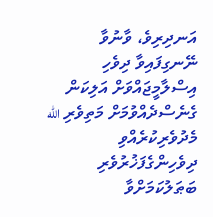އަނދިރިވެ، ވާނުވާ ނޭނގިފައިވާ ދިވެހި އިސްލާމީޖައްވަށް އަލިކަން ގެނެސްދެއްވުމަށް މަތިވެރި الله މެދުވެރިކުރެއްވި ދިވެހިންގެފަޚުރުވެރި ބަޠަލުކަމަށްވާ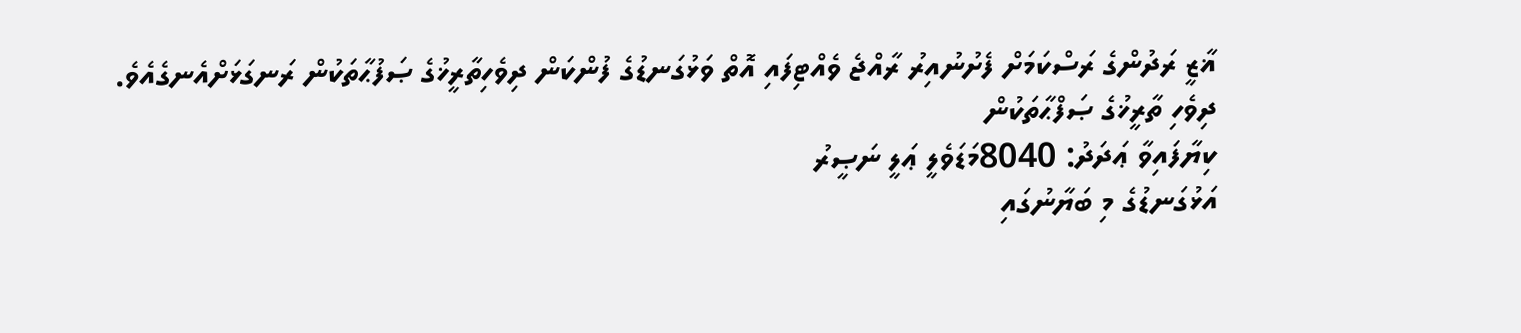ޣާޒީ ރަދުންގެ ރަސްކަމަށް ފެށުނުއިރު ރާއްޖެ ވެއްޓިފައި އޮތް ވަޅުގަނޑުގެ ފުންކަން ދިވެހިތާރީޚުގެ ޞަފުޙާތަކުން ރަނގަޅަށްއެނގެއެވެ.
ދިވެހި ތާރީޚުގެ ޞަފްޙާތަކުން
ކިޔާފައިވާ ޢަދަދު: 8040މަޑަވެލީ ޢަލީ ނަޞީރު
އަޅުގަނޑުގެ މި ބަޔާނުގައި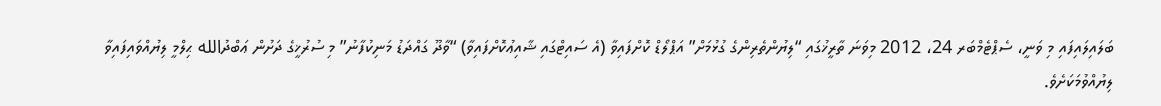ބަލައިލައިފައި މި ވަނީ، ސެޕްޓެމްބަރ 24، 2012 މިވަނަ ތާރީޚުގައި “ލިޔުންތެރިންގެ ގުޅުމަށް” އަޕްލޯޑް ކޮށްފައިވާ (އެ ސައިޓްގައި ޝާއިޢުކޮށްފައިވާ) “ވާދޫ ގައްދަޑު މަނިކުފާނު” މި ސުރުޚީގެ ދަށުން ޢަބްދުالله ޙިލްމީ ލިޔުއްވައިފައިވާ ލިޔުއްވުމަކަށެވެ.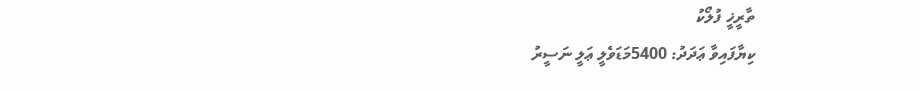ތާރީޚީ ފުލޯކު
ކިޔާފައިވާ ޢަދަދު: 5400މަޑަވެލީ ޢަލީ ނަސީރު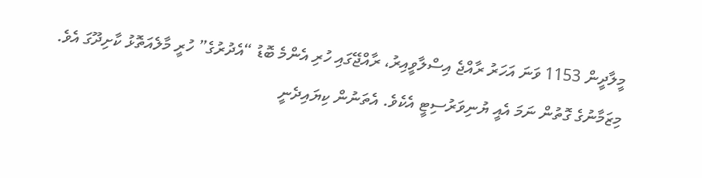މީލާދީން 1153 ވަނަ އަހަރު ރާއްޖެ އިސްލާވީއިރު، ރާއްޖޭގައި ހުރި އެންމެ ބޮޑު “އެދުރުގެ” ހުރީ މާލެއަތޮޅު ކާށިދޫގަ އެވެ. މިޒަމާނުގެ ގޮތުން ނަމަ އެއީ ޔުނިވަރުސިޓީ އެކެވެ. އެތަނުން ކިޔައިދެނީ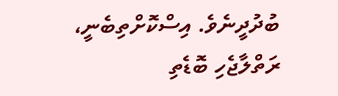ބުދުދީނެވެ. އިސްކޮށްތިބެނީ، ރަތްލާޖެހި ބޮޑެތި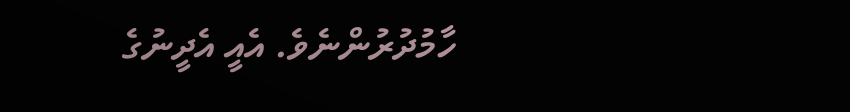ހާމުދުރުންނެވެ. އެއީ އެދީނުގެ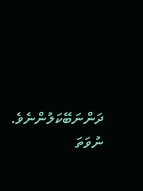ދަންނަބޭކަލުންނެވެ. ނުވަތަ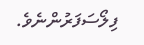ފިލޯސަފަރުންނެވެ.